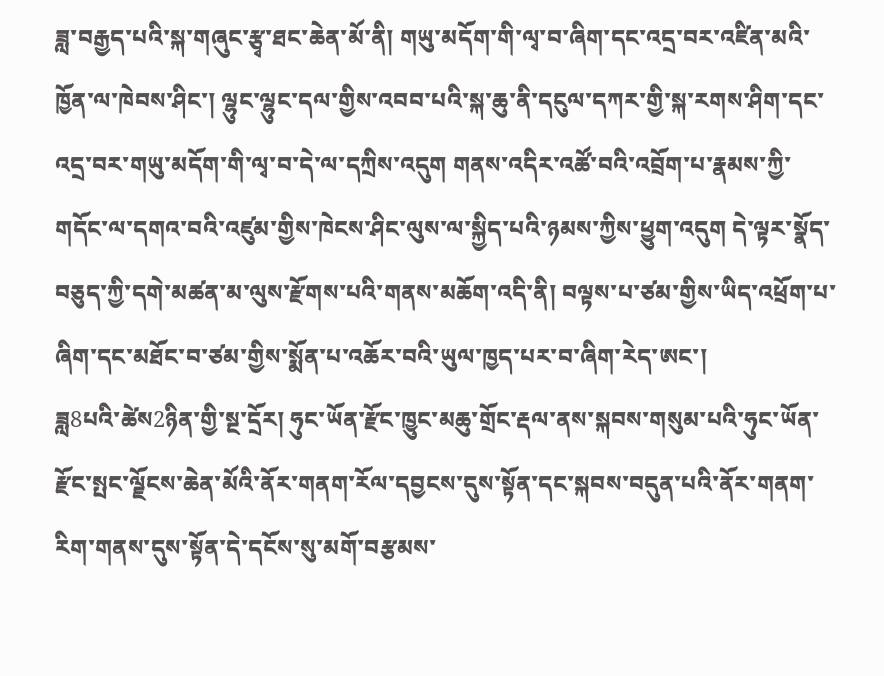ཟླ་བརྒྱད་པའི་སྐ་གཞུང་རྩྭ་ཐང་ཆེན་མོ་ནི། གཡུ་མདོག་གི་ལྭ་བ་ཞིག་དང་འདྲ་བར་འཛིན་མའི་ཁྱོན་ལ་ཁེབས་ཤིང་། ལྷུང་ལྷུང་དལ་གྱིས་འབབ་པའི་སྐ་ཆུ་ནི་དངུལ་དཀར་གྱི་སྐ་རགས་ཤིག་དང་འདྲ་བར་གཡུ་མདོག་གི་ལྭ་བ་དེ་ལ་དཀྲིས་འདུག གནས་འདིར་འཚོ་བའི་འབྲོག་པ་རྣམས་ཀྱི་གདོང་ལ་དགའ་བའི་འཛུམ་གྱིས་ཁེངས་ཤིང་ལུས་ལ་སྐྱིད་པའི་ཉམས་ཀྱིས་ཕྱུག་འདུག དེ་ལྟར་སྣོད་བཅུད་ཀྱི་དགེ་མཚན་མ་ལུས་རྫོགས་པའི་གནས་མཆོག་འདི་ནི། བལྟས་པ་ཙམ་གྱིས་ཡིད་འཕྲོག་པ་ཞིག་དང་མཐོང་བ་ཙམ་གྱིས་སྨོན་པ་འཆོར་བའི་ཡུལ་ཁྱད་པར་བ་ཞིག་རེད་ཨང་།
ཟླ8པའི་ཚེས2ཉིན་གྱི་སྔ་དྲོར། ཧུང་ཡོན་རྫོང་ཁྱུང་མཆུ་གྲོང་རྡལ་ནས་སྐབས་གསུམ་པའི་ཧུང་ཡོན་རྫོང་སྤང་ལྗོངས་ཆེན་མོའི་ནོར་གནག་རོལ་དབྱངས་དུས་སྟོན་དང་སྐབས་བདུན་པའི་ནོར་གནག་རིག་གནས་དུས་སྟོན་དེ་དངོས་སུ་མགོ་བརྩམས་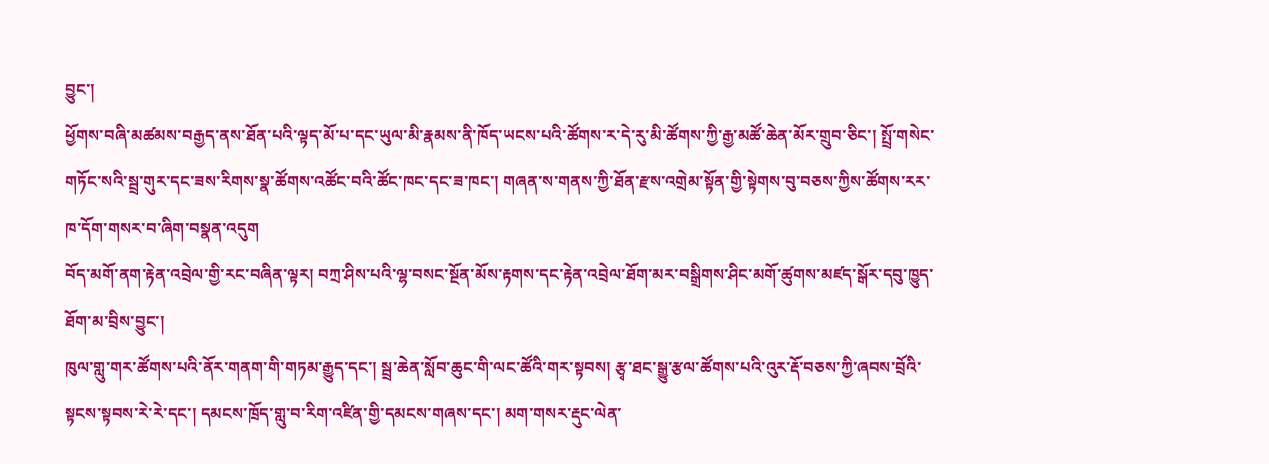བྱུང་།
ཕྱོགས་བཞི་མཚམས་བརྒྱད་ནས་ཐོན་པའི་ལྟད་མོ་པ་དང་ཡུལ་མི་རྣམས་ནི་ཁོད་ཡངས་པའི་ཚོགས་ར་དེ་རུ་མི་ཚོགས་ཀྱི་རྒྱ་མཚོ་ཆེན་མོར་གྲུབ་ཅིང་། སྤྲོ་གསེང་གཏོང་སའི་སྦྲ་གུར་དང་ཟས་རིགས་སྣ་ཚོགས་འཚོང་བའི་ཚོང་ཁང་དང་ཟ་ཁང་། གཞན་ས་གནས་ཀྱི་ཐོན་རྫས་འགྲེམ་སྟོན་གྱི་སྟེགས་བུ་བཅས་ཀྱིས་ཚོགས་རར་ཁ་དོག་གསར་བ་ཞིག་བསྣན་འདུག
བོད་མགོ་ནག་རྟེན་འབྲེལ་གྱི་རང་བཞིན་ལྟར། བཀྲ་ཤིས་པའི་ལྷ་བསང་སྔོན་མོས་རྟགས་དང་རྟེན་འབྲེལ་ཐོག་མར་བསྒྲིགས་ཤིང་མགོ་ཚུགས་མཛད་སྒོར་དབུ་ཁྱུད་ཐོག་མ་བྲིས་བྱུང་།
ཁུལ་གླུ་གར་ཚོགས་པའི་ནོར་གནག་གི་གཏམ་རྒྱུད་དང་། སྦྲ་ཆེན་སློབ་ཆུང་གི་ལང་ཚོའི་གར་སྟབས། རྩྭ་ཐང་སྒྱུ་རྩལ་ཚོགས་པའི་འུར་རྡོ་བཅས་ཀྱི་ཞབས་བྲོའི་སྟངས་སྟབས་རེ་རེ་དང་། དམངས་ཁྲོད་གླུ་བ་རིག་འཛིན་གྱི་དམངས་གཞས་དང་། མག་གསར་རྡུང་ལེན་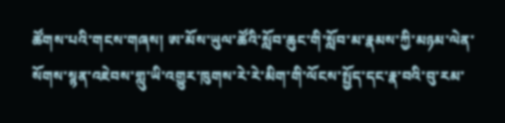ཚོགས་པའི་གངས་གཞས། ཨ་མོས་ཡུལ་ཚོའི་སློབ་ཆུང་གི་སློབ་མ་རྣམས་ཀྱི་མཉམ་ལེན་སོགས་སྙན་འཇེབས་གླུ་ཡི་འགྱུར་ཁུགས་རེ་རེ་མིག་གི་ལོངས་སྤྱོད་དང་རྣ་བའི་བུ་རམ་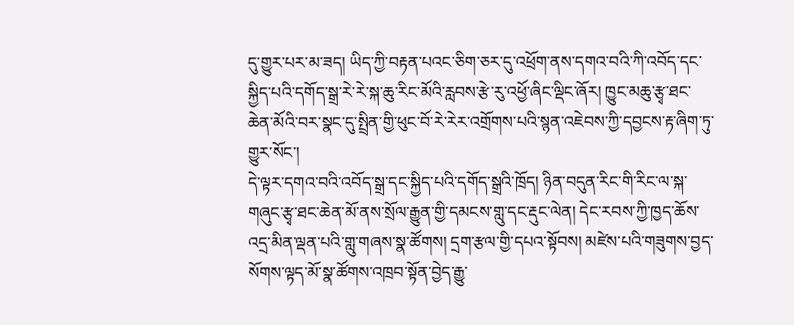དུ་གྱུར་པར་མ་ཟད། ཡིད་ཀྱི་བརྟན་པའང་ཅིག་ཅར་དུ་འཕྲོག་ནས་དགའ་བའི་ཀི་འབོད་དང་སྐྱིད་པའི་དགོད་སྒྲ་རེ་རེ་སྐ་ཆུ་རིང་མོའི་རླབས་རྩེ་རུ་འཕྱོ་ཞིང་ལྡིང་ཞོར། ཁྱུང་མཆུ་རྩྭ་ཐང་ཆེན་མོའི་བར་སྣང་དུ་སྤྲིན་གྱི་ཕུང་བོ་རེ་རེར་འགྲོགས་པའི་སྙན་འཇེབས་ཀྱི་དབྱངས་རྟ་ཞིག་ཏུ་གྱུར་སོང་།
དེ་ལྟར་དགའ་བའི་འབོད་སྒྲ་དང་སྐྱིད་པའི་དགོད་སྒྲའི་ཁྲོད། ཉིན་བདུན་རིང་གི་རིང་ལ་སྐ་གཞུང་རྩྭ་ཐང་ཆེན་མོ་ནས་སྲོལ་རྒྱུན་གྱི་དམངས་གླུ་དང་རྡུང་ལེན། དེང་རབས་ཀྱི་ཁྱད་ཆོས་འདྲ་མིན་ལྡན་པའི་གླུ་གཞས་སྣ་ཚོགས། དྲག་རྩལ་གྱི་དཔའ་སྟོབས། མཛེས་པའི་གཟུགས་བྱད་སོགས་ལྟད་མོ་སྣ་ཚོགས་འཁྲབ་སྟོན་བྱེད་རྒྱུ་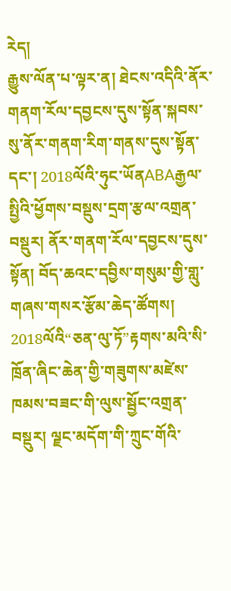རེད།
རྒྱུས་ལོན་པ་ལྟར་ན། ཐེངས་འདིའི་ནོར་གནག་རོལ་དབྱངས་དུས་སྟོན་སྐབས་སུ་ནོར་གནག་རིག་གནས་དུས་སྟོན་དང་། 2018ལོའི་ཧུང་ཡོནABAརྒྱལ་སྤྱིའི་ཕྱོགས་བསྡུས་དྲག་རྩལ་འགྲན་བསྡུར། ནོར་གནག་རོལ་དབྱངས་དུས་སྟོན། བོད་ཆའང་དབྱིས་གསུམ་གྱི་གླུ་གཞས་གསར་རྩོམ་ཆེད་ཚོགས། 2018ལོའི“ཅན་ལུ་ཏོ”རྟགས་མའི་སི་ཁྲོན་ཞིང་ཆེན་གྱི་གཟུགས་མཛེས་ཁམས་བཟང་གི་ལུས་སྦྱོང་འགྲན་བསྡུར། ལྗང་མདོག་གི་ཀྲུང་གོའི་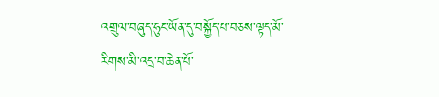འགྲུལ་བཞུད་ཧུང་ཡོན་དུ་བསྐྱོད་པ་བཅས་ལྟད་མོ་རིགས་མི་འདྲ་བ་ཆེན་པོ་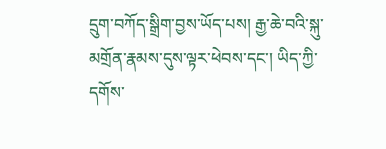དྲུག་བཀོད་སྒྲིག་བྱས་ཡོད་པས། རྒྱ་ཆེ་བའི་སྐུ་མགྲོན་རྣམས་དུས་ལྟར་ཕེབས་དང་། ཡིད་ཀྱི་དགོས་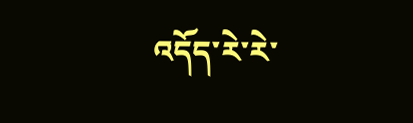འདོད་རེ་རེ་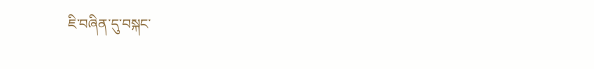ཇི་བཞིན་དུ་བསྐང་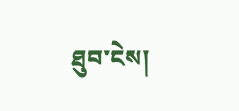ཐུབ་ངེས།